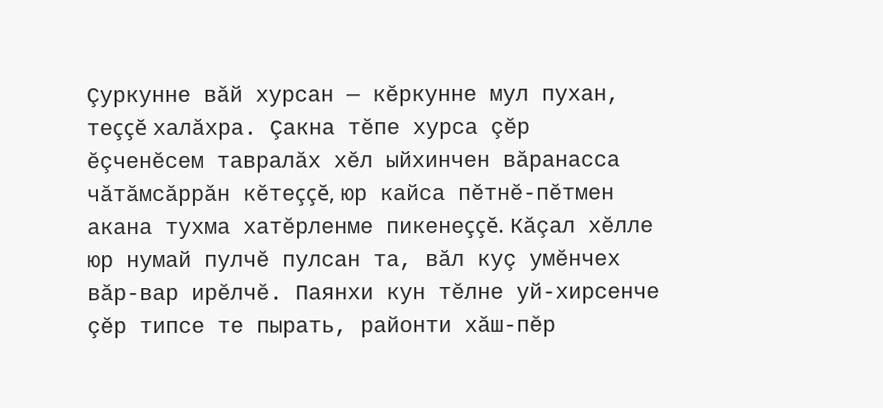Çуркунне вăй хурсан — кĕркунне мул пухан, теççĕ халăхра. Çакна тĕпе хурса çĕр ĕçченĕсем тавралăх хĕл ыйхинчен вăранасса чăтăмсăррăн кĕтеççĕ, юр кайса пĕтнĕ-пĕтмен акана тухма хатĕрленме пикенеççĕ. Кăçал хĕлле юр нумай пулчĕ пулсан та, вăл куç умĕнчех вăр-вар ирĕлчĕ. Паянхи кун тĕлне уй-хирсенче çĕр типсе те пырать, районти хăш-пĕр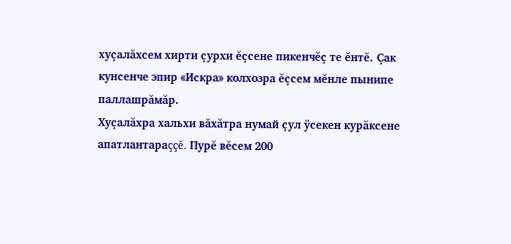хуçалăхсем хирти çурхи ĕçсене пикенчĕç те ĕнтĕ. Çак кунсенче эпир «Искра» колхозра ĕçсем мĕнле пынипе паллашрăмăр.
Хуçалăхра хальхи вăхăтра нумай çул ÿсекен курăксене апатлантараççĕ. Пурĕ вĕсем 200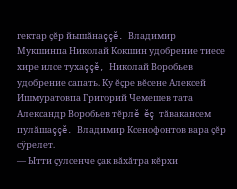гектар çĕр йышăнаççĕ. Владимир Мукшинпа Николай Кокшин удобрение тиесе хире илсе тухаççĕ, Николай Воробьев удобрение сапать. Ку ĕçре вĕсене Алексей Ишмуратовпа Григорий Чемешев тата Александр Воробьев тĕрлĕ ĕç тăвакансем пулăшаççĕ. Владимир Ксенофонтов вара çĕр сÿрелет.
— Ытти çулсенче çак вăхăтра кĕрхи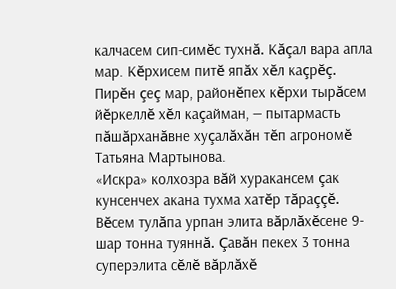калчасем сип-симĕс тухнă. Кăçал вара апла мар. Кĕрхисем питĕ япăх хĕл каçрĕç. Пирĕн çеç мар, районĕпех кĕрхи тырăсем йĕркеллĕ хĕл каçайман, — пытармасть пăшăрханăвне хуçалăхăн тĕп агрономĕ Татьяна Мартынова.
«Искра» колхозра вăй хуракансем çак кунсенчех акана тухма хатĕр тăраççĕ. Вĕсем тулăпа урпан элита вăрлăхĕсене 9-шар тонна туяннă. Çавăн пекех 3 тонна суперэлита сĕлĕ вăрлăхĕ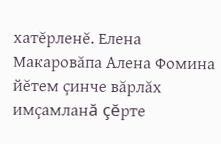хатĕрленĕ. Елена Макаровăпа Алена Фомина йĕтем çинче вăрлăх имçамланă çĕрте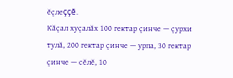ĕçлеççĕ.
Кăçал хуçалăх 100 гектар çинче — çурхи тулă, 200 гектар çинче — урпа, 30 гектар çинче — сĕлĕ, 10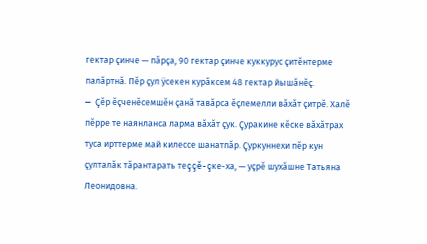гектар çинче — пăрçа, 90 гектар çинче куккурус çитĕнтерме палăртнă. Пĕр çул ÿсекен курăксем 48 гектар йышăнĕç.
— Çĕр ĕçченĕсемшĕн çанă тавăрса ĕçлемелли вăхăт çитрĕ. Халĕ пĕрре те наянланса ларма вăхăт çук. Çуракине кĕске вăхăтрах туса ирттерме май килессе шанатпăр. Çуркуннехи пĕр кун çулталăк тăрантарать теççĕ-çке-ха, — уçрĕ шухăшне Татьяна Леонидовна.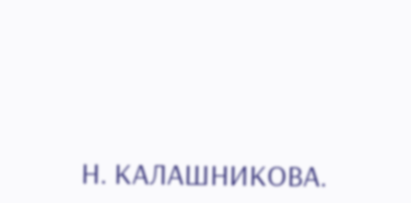Н. КАЛАШНИКОВА.